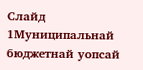Слайд 1Муниципальнай бюджетнай уопсай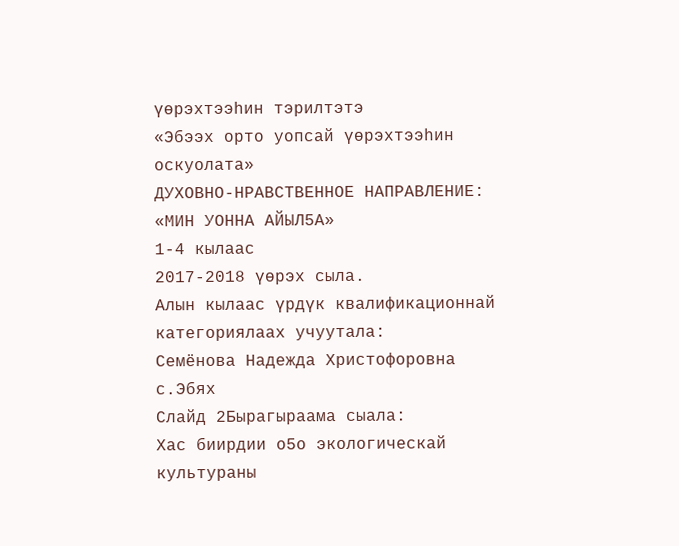үɵрэхтээhин тэрилтэтэ
«Эбээх орто уопсай үɵрэхтээhин оскуолата»
ДУХОВНО-НРАВСТВЕННОЕ НАПРАВЛЕНИЕ:
«МИН УОННА АЙЫЛ5А»
1-4 кылаас
2017-2018 үөрэх сыла.
Алын кылаас үрдүк квалификационнай категориялаах учуутала:
Семёнова Надежда Христофоровна
с.Эбях
Слайд 2Бырагыраама сыала:
Хас биирдии о5о экологическай культураны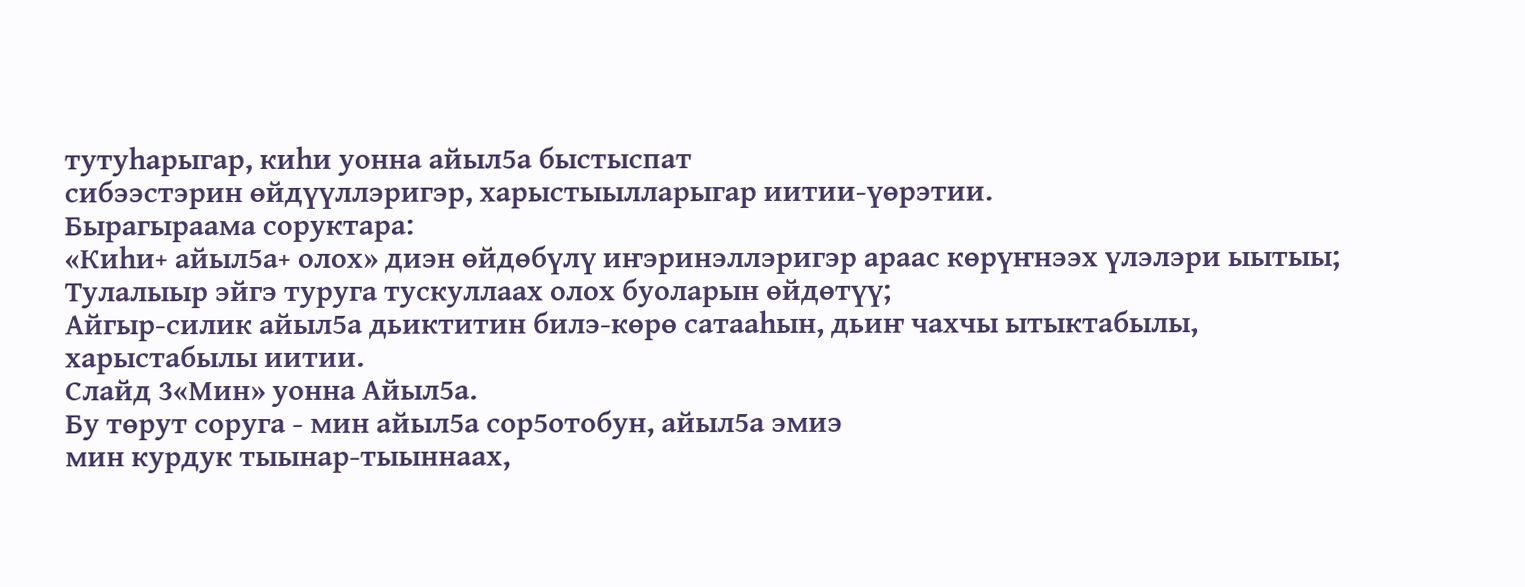тутуһарыгар, киһи уонна айыл5а быстыспат
сибээстэрин өйдүүллэригэр, харыстыылларыгар иитии-үөрэтии.
Бырагыраама соруктара:
«Киһи+ айыл5а+ олох» диэн өйдөбүлү иҥэринэллэригэр араас көрүҥнээх үлэлэри ыытыы;
Тулалыыр эйгэ туруга тускуллаах олох буоларын өйдөтүү;
Айгыр-силик айыл5а дьиктитин билэ-көрө сатааһын, дьиҥ чахчы ытыктабылы, харыстабылы иитии.
Слайд 3«Мин» уонна Айыл5а.
Бу тɵрут соруга - мин айыл5а сор5отобун, айыл5а эмиэ
мин курдук тыынар-тыыннаах,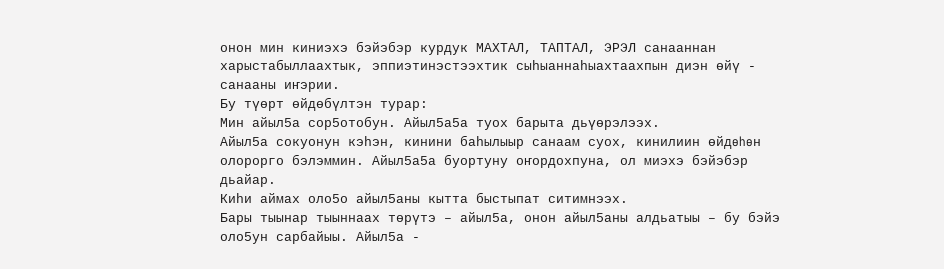онон мин киниэхэ бэйэбэр курдук МАХТАЛ, ТАПТАЛ, ЭРЭЛ санааннан харыстабыллаахтык, эппиэтинэстээхтик сыhыаннаhыахтаахпын диэн ɵйү - санааны иҥэрии.
Бу түɵрт ɵйдɵбүлтэн турар:
Мин айыл5а сор5отобун. Айыл5а5а туох барыта дьүɵрэлээх.
Айыл5а сокуонун кэhэн, кинини баhылыыр санаам суох, кинилиин ɵйдɵhɵн олорорго бэлэммин. Айыл5а5а буортуну оҥордохпуна, ол миэхэ бэйэбэр дьайар.
Киhи аймах оло5о айыл5аны кытта быстыпат ситимнээх.
Бары тыынар тыыннаах тɵрүтэ – айыл5а, онон айыл5аны алдьатыы – бу бэйэ оло5ун сарбайыы. Айыл5а -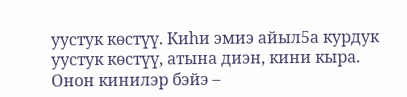уустук кɵстүү. Киhи эмиэ айыл5а курдук уустук кɵстүү, атына диэн, кини кыра. Онон кинилэр бэйэ –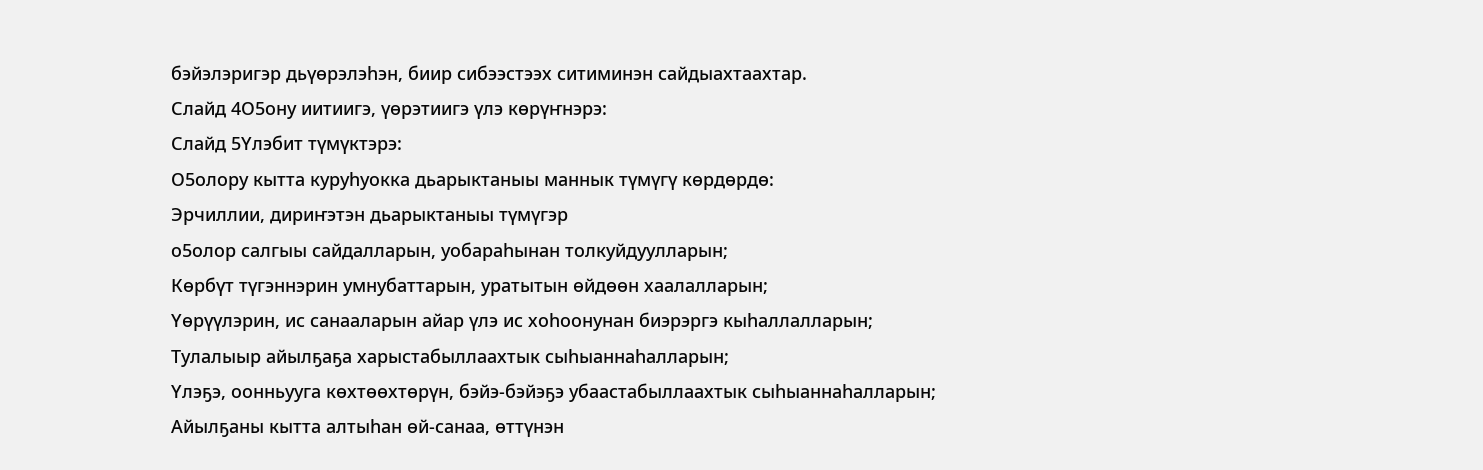бэйэлэригэр дьүɵрэлэhэн, биир сибээстээх ситиминэн сайдыахтаахтар.
Слайд 4О5ону иитиигэ, үɵрэтиигэ үлэ кɵрүҥнэрэ:
Слайд 5Үлэбит түмүктэрэ:
О5олору кытта куруһуокка дьарыктаныы маннык түмүгү көрдөрдө:
Эрчиллии, дириҥэтэн дьарыктаныы түмүгэр
о5олор салгыы сайдалларын, уобараһынан толкуйдуулларын;
Көрбүт түгэннэрин умнубаттарын, уратытын өйдөөн хаалалларын;
Үөрүүлэрин, ис санааларын айар үлэ ис хоһоонунан биэрэргэ кыһаллалларын;
Тулалыыр айылҕаҕа харыстабыллаахтык сыһыаннаһалларын;
Үлэҕэ, оонньууга көхтөөхтөрүн, бэйэ-бэйэҕэ убаастабыллаахтык сыһыаннаһалларын;
Айылҕаны кытта алтыһан өй-санаа, өттүнэн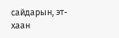сайдарын, эт-хаан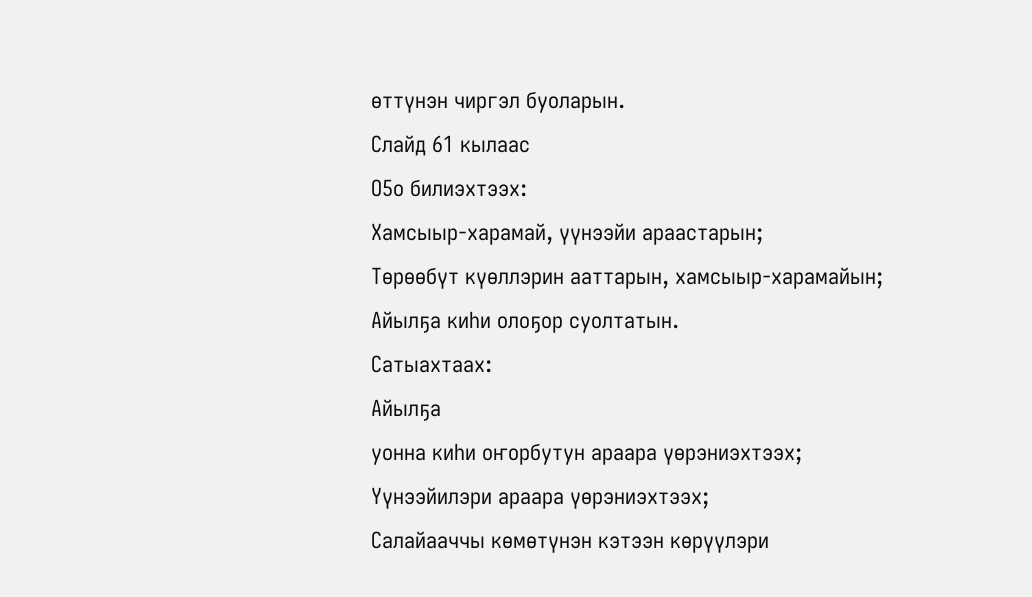өттүнэн чиргэл буоларын.
Слайд 61 кылаас
О5о билиэхтээх:
Хамсыыр-харамай, үүнээйи араастарын;
Төрөөбүт күөллэрин ааттарын, хамсыыр-харамайын;
Айылҕа киһи олоҕор суолтатын.
Сатыахтаах:
Айылҕа
уонна киһи оҥорбутун араара үөрэниэхтээх;
Үүнээйилэри араара үөрэниэхтээх;
Салайааччы көмөтүнэн кэтээн көрүүлэри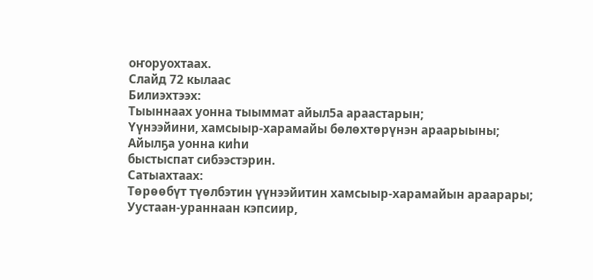оҥоруохтаах.
Слайд 72 кылаас
Билиэхтээх:
Тыыннаах уонна тыыммат айыл5а араастарын;
Үүнээйини, хамсыыр-харамайы бөлөхтөрүнэн араарыыны;
Айылҕа уонна киһи
быстыспат сибээстэрин.
Сатыахтаах:
Төрөөбүт түөлбэтин үүнээйитин хамсыыр-харамайын араарары;
Уустаан-ураннаан кэпсиир,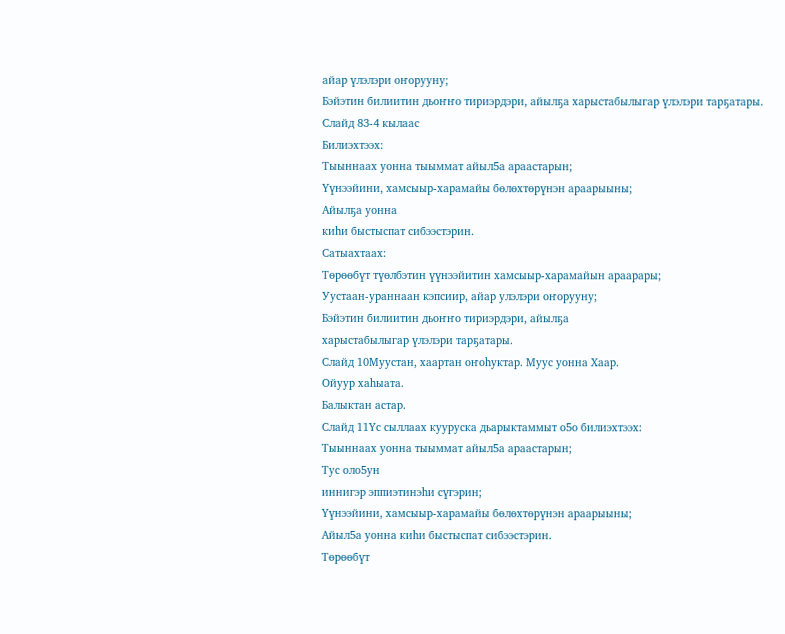айар үлэлэри оҥорууну;
Бэйэтин билиитин дьоҥҥо тириэрдэри, айылҕа харыстабылыгар үлэлэри тарҕатары.
Слайд 83-4 кылаас
Билиэхтээх:
Тыыннаах уонна тыыммат айыл5а араастарын;
Үүнээйини, хамсыыр-харамайы бөлөхтөрүнэн араарыыны;
Айылҕа уонна
киһи быстыспат сибээстэрин.
Сатыахтаах:
Төрөөбүт түөлбэтин үүнээйитин хамсыыр-харамайын араарары;
Уустаан-ураннаан кэпсиир, айар улэлэри оҥорууну;
Бэйэтин билиитин дьоҥҥо тириэрдэри, айылҕа
харыстабылыгар үлэлэри тарҕатары.
Слайд 10Муустан, хаартан оҥоhуктар. Муус уонна Хаар.
Ойуур хаhыата.
Балыктан астар.
Слайд 11Үс сыллаах кууруска дьарыктаммыт о5о билиэхтээх:
Тыыннаах уонна тыыммат айыл5а араастарын;
Тус оло5ун
иннигэр эппиэтинэhи сүгэрин;
Үүнээйини, хамсыыр-харамайы бөлөхтөрүнэн араарыыны;
Айыл5а уонна киһи быстыспат сибээстэрин.
Төрөөбүт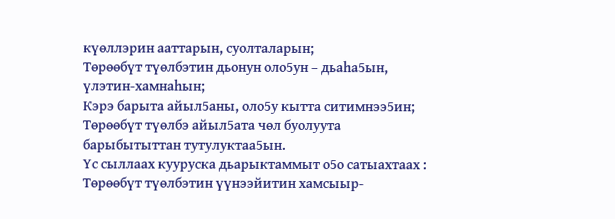күөллэрин ааттарын, суолталарын;
Төрөөбүт түөлбэтин дьонун оло5ун – дьаһа5ын, үлэтин-хамнаһын;
Кэрэ барыта айыл5аны, оло5у кытта ситимнээ5ин;
Төрөөбүт түөлбэ айыл5ата чөл буолуута барыбытыттан тутулуктаа5ын.
Үс сыллаах кууруска дьарыктаммыт о5о сатыахтаах :
Төрөөбүт түөлбэтин үүнээйитин хамсыыр-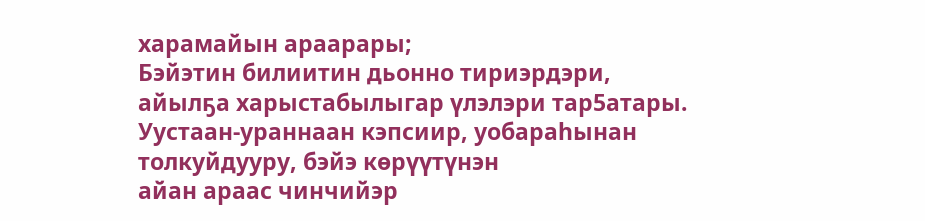харамайын араарары;
Бэйэтин билиитин дьонно тириэрдэри, айылҕа харыстабылыгар үлэлэри тар5атары.
Уустаан-ураннаан кэпсиир, уобараһынан толкуйдууру, бэйэ көрүүтүнэн
айан араас чинчийэр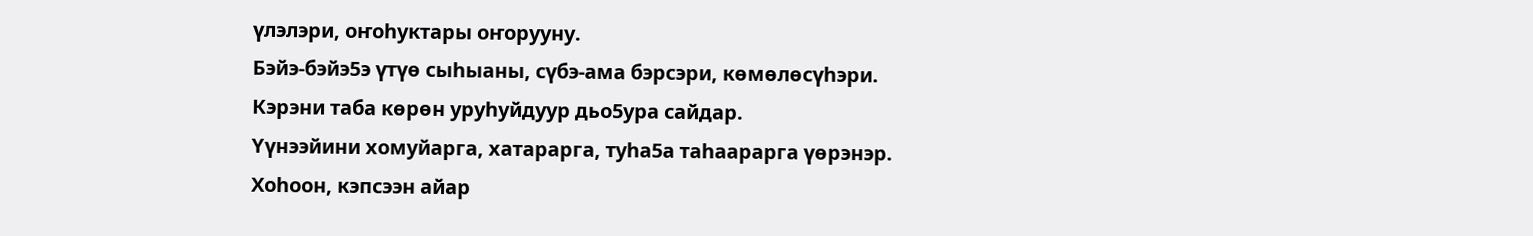үлэлэри, оҥоhуктары оҥорууну.
Бэйэ-бэйэ5э үтүө сыһыаны, сүбэ-ама бэрсэри, көмөлөсүһэри.
Кэрэни таба кɵрɵн уруhуйдуур дьо5ура сайдар.
Yүнээйини хомуйарга, хатарарга, туhа5а таhаарарга үɵрэнэр.
Хоhоон, кэпсээн айар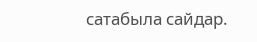сатабыла сайдар.